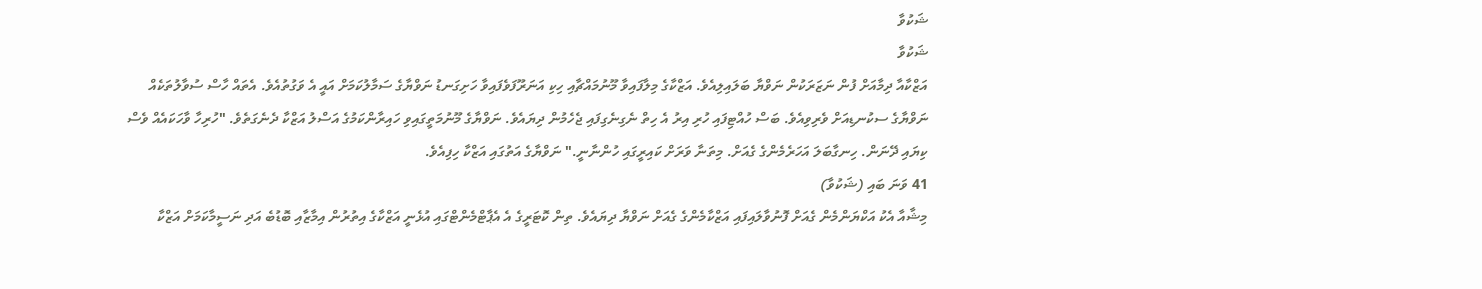ޝަކުވާ
ޝަކުވާ
އަޒްކާއާ ދިމާއަށް ފުން ނަޒަރަކުން ނަވްޔާ ބަލައިލިއެވެ. އަޒްކާގެ މިލާފައިވާ މޫނުމައްޗާއި ހިކި އަނަރޫފަވެފައިވާ ހަށިގަނޑު ނަވްޔާގެ ސަމާލުކަމަށް އައީ އެ ވަގުތުއެވެ. އެތައް ހާސް ސުވާލުތަކެއް ނަވްޔާގެ ސކުނޑިއަށް ވެރިވިއެވެ. ބަސް ހުއްޓިފައި ހުރި އިރު އެ ހިތް ނެގިނެގިފައި ޖެހެމުން ދިޔައެވެ. ނަވްޔާގެ މޫނުމަތީގައިވި ހައިރާންކަމުގެ އަސްލު އަޒްކާ ދެނެގަތެވެ. "ހުރިހާ ވާހަކައެއް ވެސް ކިޔައި ދޭނަން. ހިނގާބަލަ އަހަރެމެންގެ ގެއަށް. މިތަނާ ވަރަށް ކައިރީގައި ހުންނާނީ." ނަވްޔާގެ އަތުގައި އަޒްކާ ހިފިއެވެ.
41 ވަނަ ބައި (ޝަކުވާ)
މިޝާއާ އެކު އަކްޔަންމެން ގެއަށް ފޮނުވާލައިފައި އަޒްކާމެންގެ ގެއަށް ނަވްޔާ ދިޔައެވެ. ތިން ކޮޓަރީގެ އެ އެޕާޓްމެންޓްގައި އުޅެނީ އަޒްކާގެ އިތުރުން އިމާޒާއި ބޮޑުބެ އަދި ނަސީމާކަމަށް އަޒްކާ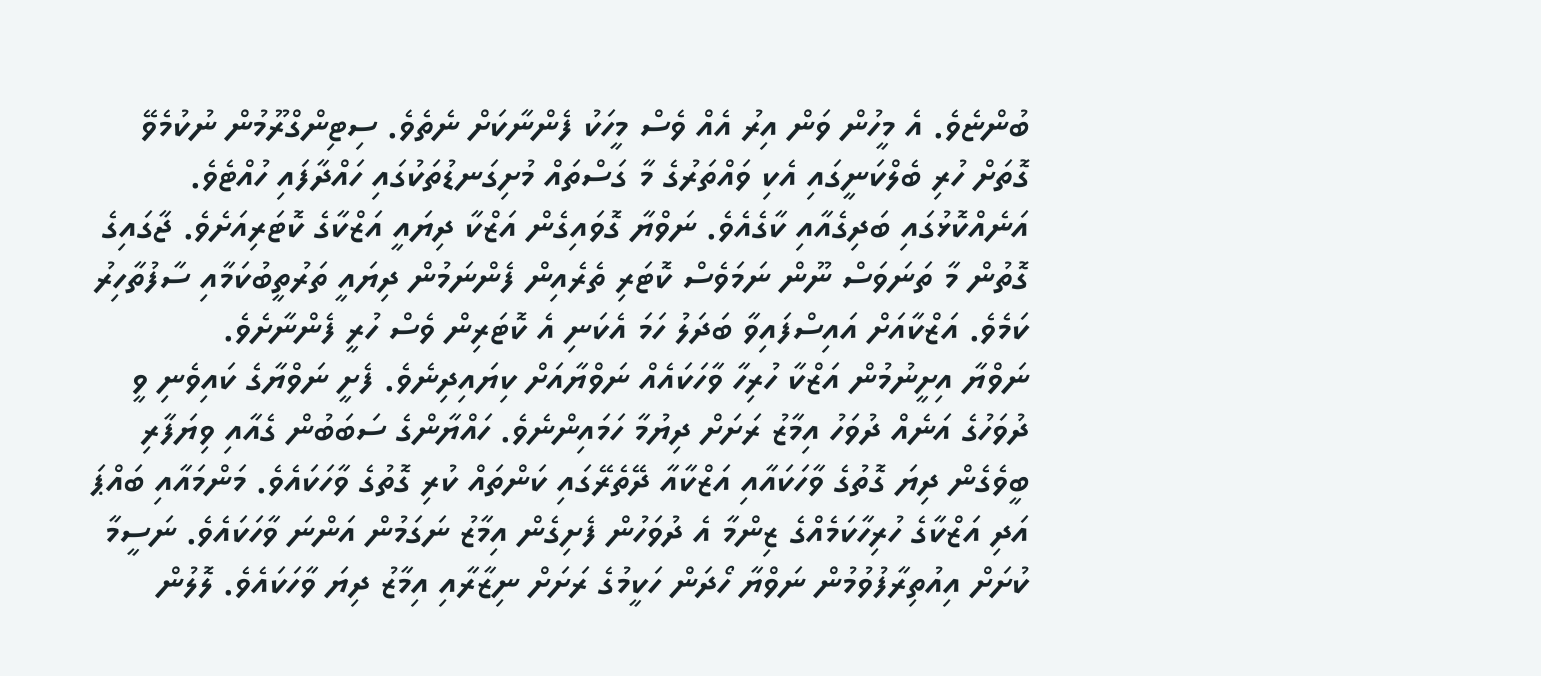ބުންޏެވެ. އެ މީހުން ވަން އިރު އެއް ވެސް މީހަކު ފެންނާކަށް ނެތެވެ. ސިޓިންގްރޫމުން ނުކުމެވޭ ގޮތަށް ހުރި ބެލްކަނީގައި އެކި ވައްތަރުގެ މާ ގަސްތައް މުށިގަނޑުތަކުގައި ހައްދާފައި ހުއްޓެވެ. އަނެއްކޮޅުގައި ބަދިގެއާއި ކާގެއެވެ. ނަވްޔާ ގޮވައިގެން އަޒްކާ ދިޔައީ އަޒްކާގެ ކޮޓަރިއަށެވެ. ޖާގައިގެ ގޮތުން މާ ތަނަވަސް ނޫން ނަމަވެސް ކޮޓަރި ތެރެއިން ފެންނަމުން ދިޔައީ ތަރުތީބުކަމާއި ސާފުތާހިރު ކަމެވެ. އަޒްކާއަށް އައިސްފައިވާ ބަދަލު ހަމަ އެކަނި އެ ކޮޓަރިން ވެސް ހުރީ ފެންނާށެވެ.
ނަވްޔާ އިށީނުމުން އަޒްކާ ހުރިހާ ވާހަކައެއް ނަވްޔާއަށް ކިޔައިދިނެވެ. ފެށީ ނަވްޔާގެ ކައިވެނި ވީ ދުވަހުގެ އަނެއް ދުވަހު އިމާޒު ރަށަށް ދިޔުމާ ހަމައިންނެވެ. ހައްޔާންގެ ސަބަބުން ގެއާއި ވިޔަފާރި ބީވެގެން ދިޔަ ގޮތުގެ ވާހަކައާއި އަޒްކާއާ ދޭތެރޭގައި ކަންތައް ކުރި ގޮތުގެ ވާހަކައެވެ. މަންމައާއި ބައްޕަ އަދި އަޒްކާގެ ހުރިހާކަމެއްގެ ޒިންމާ އެ ދުވަހުން ފެށިގެން އިމާޒު ނަގަމުން އަންނަ ވާހަކައެވެ. ނަސީމާ ކުށަށް އިއުތިރާފުވުމުން ނަވްޔާ ހޯދަން ހަކީމުގެ ރަށަށް ނިޒާރާއި އިމާޒު ދިޔަ ވާހަކައެވެ. ލޮލުން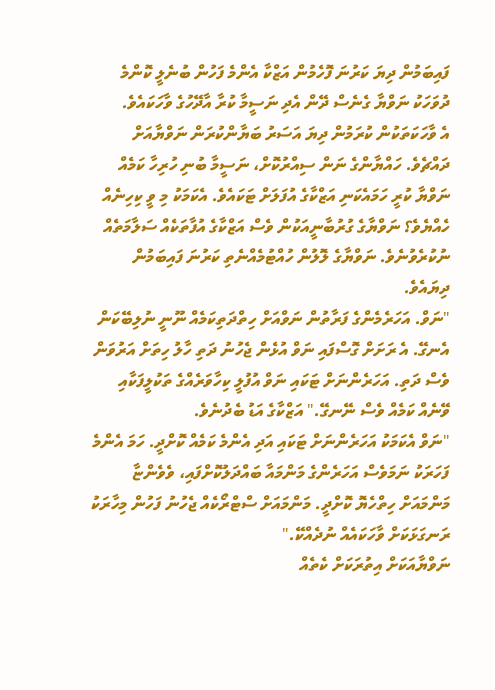ފައިބަމުން ދިޔަ ކަރުނަ ފޮހެމުން އަޒްކާ އެންމެ ފަހުން ބުނެލީ ކޮންމެ ދުވަހަކު ނަވްޔާ ގެނެސް ދޭން އެދި ނަސީމާ ކުރާ އާދޭހުގެ ވާހަކައެވެ.
އެ ވާހަކަތަކުން ކުރަމުން ދިޔަ އަސަރު ބަޔާންކުރަން ނަވްޔާއަށް ދައްޗެވެ. ހައްޔާންގެ ނަން ސިއްރުކޮށް، ނަސީމާ ބުނި ހުރިހާ ކަމެއް ނަވްޔާ ކުރީ ހަމައެކަނި އަޒްކާގެ އުފަލަށް ޓަކައެވެ. އެކަމަކު މި ވީ ކިހިނެއް ހެއްޔެވެ؟ ނަވްޔާގެ ގުރުބާނީއަކުން ވެސް އަޒްކާގެ އުފާތަކެއް ސަލާމަތެއް ނުކުރެވުނެވެ. ނަވްޔާގެ ލޮލުން ހުއްޓުމެއްނެތި ކަރުނަ ފައިބަމުން ދިޔައެވެ.
"ނަވް. އަހަރެމެންގެ ފަރާތުން ނަވްއަށް ހިތްދަތިކަމެއް ނޫނީ ނުލިބޭކަން އެނގޭ. އެ ރަށަށް ގޮސްފައި ނަވް އުޅެން ޖެހުނު ދަތި ހާލު ހިތަށް އަރުވަން ވެސް ދަތި. އަހަރެންނަށް ޓަކައި ނަވް އުފުލީ ކިހާވަރެއްގެ ތަކުލީފަކާއި ވޭނެއް ކަމެއް ވެސް ނޭނގޭ." އަޒްކާގެ އަޑު ބެދުނެވެ.
"ނަވް އެކަމަކު އަހަރެންނަށް ޓަކައި އަދި އެންމެ ކަމެއް ކޮށްދީ. ހަމަ އެންމެ ފަހަރަކު ނަމަވެސް އަހަރެންގެ މަންމައާ ބައްދަލުކޮށްފައި، ވެވެންޏާ މަންމައަށް ހިތްހެޔޮ ކޮށްދީ. މަންމައަށް ސްޓްރޯކެއް ޖެހުނު ފަހުން މިހާރަކު ރަނގަޅަކަށް ވާހަކައެއް ނުދެއްކޭ."
ނަވްޔާއަކަށް އިތުރަކަށް ކެތެއް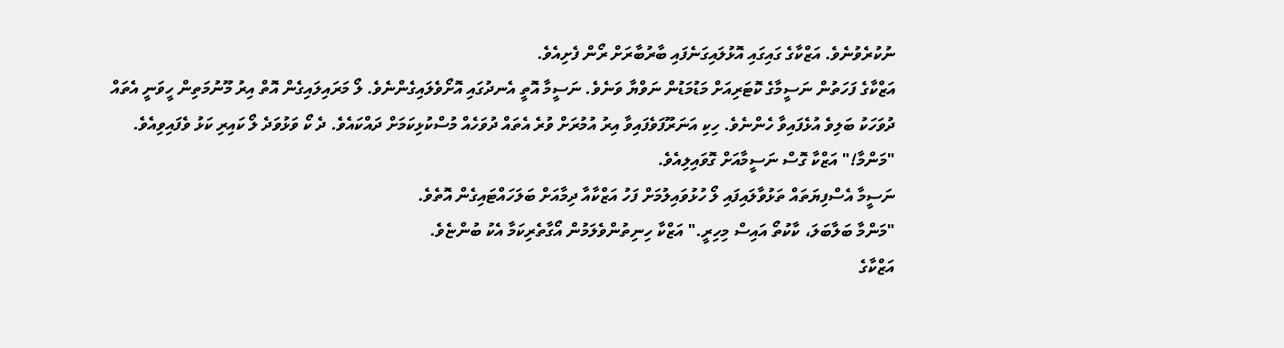ނުކުރެވުނެވެ. އަޒްކާގެ ގައިގައި އޮޅުލައިގަނެފައި ބާރުބާރަށް ރޯން ފެށިއެވެ.
އަޒްކާގެ ފަހަތުން ނަސީމާގެ ކޮޓަރިއަށް މަޑުމަޑުން ނަވްޔާ ވަނެވެ. ނަސީމާ އޮތީ އެނދުގައި އޮށޯވެލައިގެންނެވެ. ލޯ މަރައިލައިގެން އޮތް އިރު މޫނުމަތިން ހީވަނީ އެތައް ދުވަހަކު ބަލިވެ އުޅެފައިވާ ހެންނެވެ. ހިކި އަނަރޫފަވެފައިވާ އިރު އުމުރަށް ވުރެ އެތައް ދުވަހެއް މުސްކުޅިކަމަށް ދައްކައެވެ. ދެ ކޯ ވަޅުވަދެ ލޯ ކައިރި ކަޅު ވެފައިވިއެވެ.
"މަންމާ!" އަޒްކާ ގޮސް ނަސީމާއަށް ގޮވައިލިއެވެ.
ނަސީމާ އެސްފިޔަތައް ތަޅުވާލައިފައި ލޯ ހުޅުވައިލުމަށް ފަހު އަޒްކާއާ ދިމާއަށް ބަލަހައްޓައިގެން އޮތެވެ.
"މަންމާ ބަލާބަލަ، ކާކުތޯ އައިސް މިހިރީ." އަޒްކާ ހިނިތުންވެލަމުން އޯގާތެރިކަމާ އެކު ބުންޏެވެ.
އަޒްކާގެ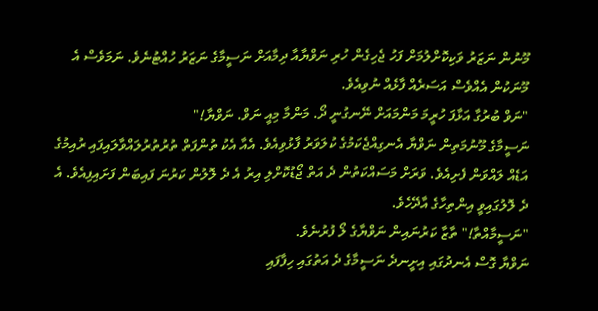މޫނުން ނަޒަރު ވަކިކޮށްލުމަށް ފަހު ޖެހިގެން ހުރި ނަވްޔާއާ ދިމާއަށް ނަސީމާގެ ނަޒަރު ހުއްޓުނެވެ. ނަމަވެސް އެ މޫނަކުން އެއްވެސް އަސަރެއް ފާޅެއް ނުވިއެވެ.
"ނަވް ބުރުގާ އަޅާފަ ހުރީމަ މަންމައަށް ނޭނގުނީ ދޯ. މަންމާ މިއީ ނަވް. ނަވްޔާ!"
ނަސީމާގެ މޫނުމަތިން ނަވްޔާ އެނގިއްޖެކަމުގެ ކުލަވަރު ފާޅުވިއެވެ. އެއާ އެކު ތުންފަތް ތުރުތުރުލައްވާލައިފައި ރުއިމުގެ އަޑެއް ލައްވަން ފެށިއެވެ. ވަރަށް މަސައްކަތުން ދެ އަތް ޖޯޑުކޮށްލި އިރު އެ ދެ ލޮލުން ކަރުނަ ފައިބަން ފަށައިފިއެވެ. އެ ދެ ލޮލުގައިވީ އިންތިހާގެ އާދޭހެވެ.
"ނަސީމާއްތާ!" ތާޒާ ކަރުނައިން ނަވްޔާގެ ލޯ ފުރުނެވެ.
ނަވްޔާ ގޮސް އެނދުގައި އިށީނދެ ނަސީމާގެ ދެ އަތުގައި ހިފާފައި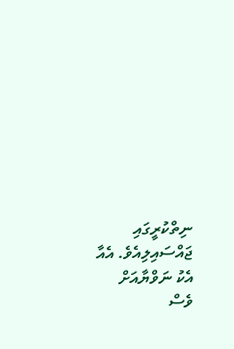ނިތްކުރީގައި ޖައްސައިލިއެވެ. އެއާ އެކު ނަވްޔާއަށް ވެސް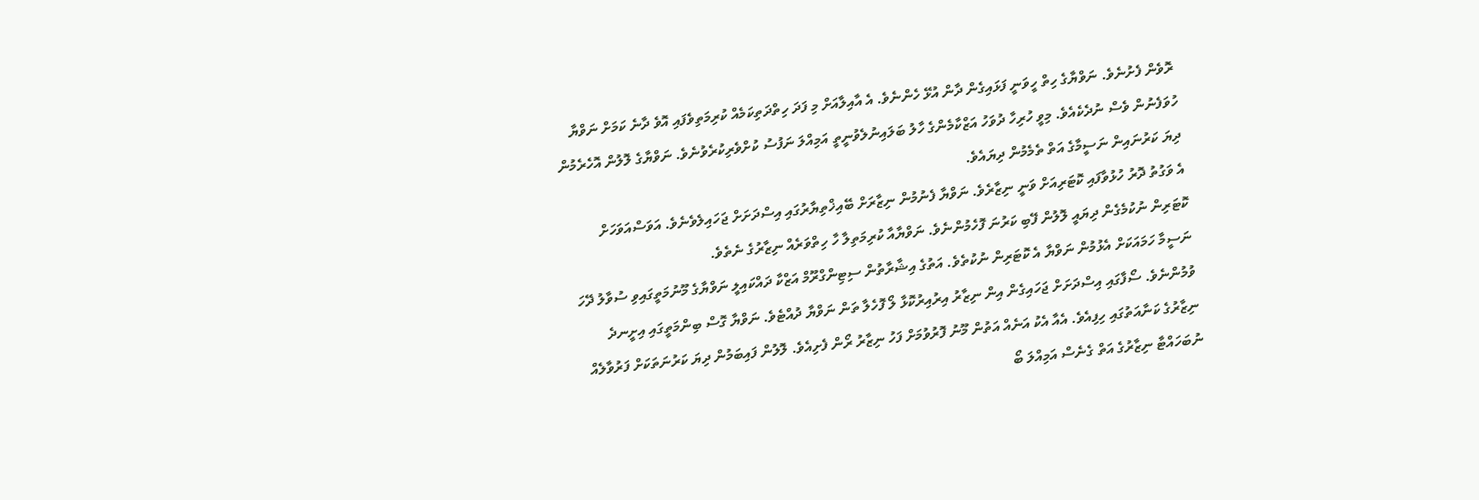ރޮވެން ފެށުނެވެ. ނަވްޔާގެ ހިތް ހީވަނީ ފަޅައިގެން ދާން އުޅޭ ހެންނެވެ. އެ އާއިލާއަށް މި ފަދަ ހިތްދަތިކަމެއް ކުރިމަތިވެފައި އޮވެ ދާނެ ކަމަށް ނަވްޔާ ހުވަފެނުން ވެސް ނުދެކެއެވެ. މިވީ ހުރިހާ ދުވަހު އަޒްކާމެންގެ ހާލު ބަލައިނުލެވުނީތީ އަމިއްލަ ނަފުސު ކުށްވެރިކުރެވުނެވެ. ނަވްޔާގެ ލޮލުން އޮހެރެމުން ދިޔަ ކަރުނައިން ނަސީމާގެ އަތް ތެމެމުން ދިޔައެވެ.
އެ ވަގުތު ދޮރު ހުޅުވާފައި ކޮޓަރިއަށް ވަނީ ނިޒާރެވެ. ނަވްޔާ ފެނުމުން ނިޒާރަށް ބޭއިޚްތިޔާރުގައި އިސްދަށަށް ޖަހައިލެވެނެވެ. އަވަސްއަވަހަށް ކޮޓަރިން ނުކުމެގެން ދިޔައީ ލޮލުން ފޭބި ކަރުނަ ފޮހެމުންނެވެ. ނަވްޔާއާ ކުރިމަތިލާ ހާ ހިތްވަރެއް ނިޒާރުގެ ނެތެވެ.
ނަސީމާ ހަމައަކަށް އެޅުމުން ނަވްޔާ އެ ކޮޓަރިން ނުކުތެވެ. އަތުގެ އިޝާރާތުން ސިޓިންގްރޫމް އަޒްކާ ދައްކައިލީ ނަވްޔާގެ މޫނުމަތީގައިވި ސުވާލު ދޭހަ ވުމުންނެވެ. ސޯފާގައި އިސްދަށަށް ޖަހައިގެން އިން ނިޒާރު އިރުއިރުކޮޅާ ލޯ ފޮހެލާ ތަން ނަވްޔާ ދުއްޓެވެ. ނަވްޔާ ގޮސް ބިންމަތީގައި އިށީނދެ ނިޒާރުގެ ކަނާއަތުގައި ހިފިއެވެ. އެއާ އެކު އަނެއް އަތުން މޫނު ފޮރުވުމަށް ފަހު ނިޒާރު ރޯން ފެށިއެވެ. ލޮލުން ފައިބަމުން ދިޔަ ކަރުނަތަކަށް ފަރުވާލެއް ނުބަހައްޓާ ނިޒާރުގެ އަތް ގެނެސް އަމިއްލަ ބޯ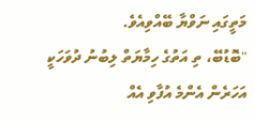މަތީގައި ނަވްޔާ ބޭއްވިއެވެ.
"ބޮޑުބޭ، ތި އަތުގެ ހިމާޔަތް ލިބުނު ދުވަހަކީ އަހަރެން އެންމެ އުފާވި އެއް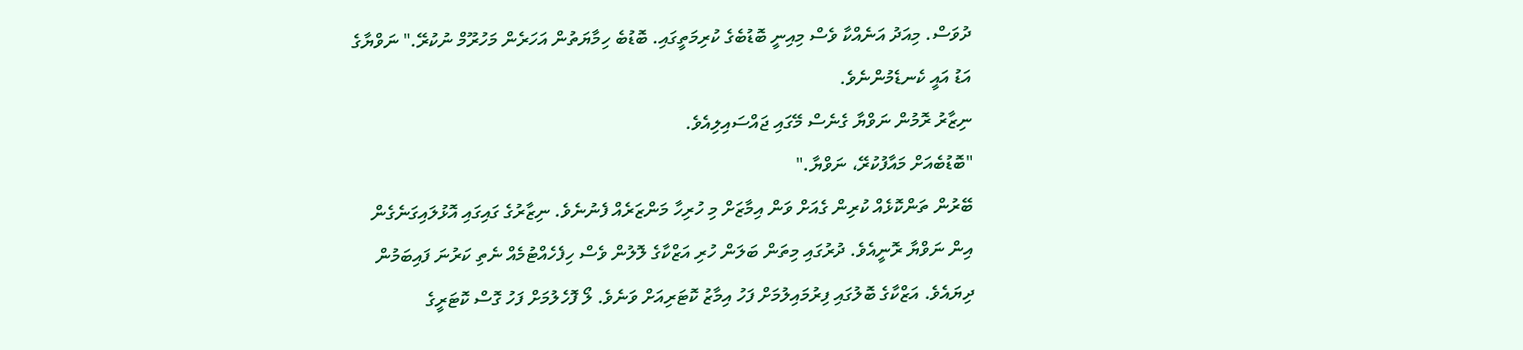ދުވަސް. މިއަދު އަނެއްކާ ވެސް މިއިނީ ބޮޑުބެގެ ކުރިމަތީގައި. ބޮޑުބެ ހިމާޔަތުން އަހަރެން މަހުރޫމް ނުކުރޭ." ނަވްޔާގެ އަޑު އައީ ކެނޑެމުންނެވެ.
ނިޒާރު ރޮމުން ނަވްޔާ ގެނެސް މޭގައި ޖައްސައިލިއެވެ.
"ބޮޑުބެއަށް މައާފުކުރޭ، ނަވްޔާ."
ބޭރުން ތަންކޮޅެއް ކުރިން ގެއަށް ވަން އިމާޒަށް މި ހުރިހާ މަންޒަރެއް ފެނުނެވެ. ނިޒާރުގެ ގައިގައި އޮޅުލައިގަނެގެން އިން ނަވްޔާ ރޮނީއެވެ. ދުރުގައި މިތަން ބަލަން ހުރި އަޒްކާގެ ލޮލުން ވެސް ހިފެހެއްޓުމެއް ނެތި ކަރުނަ ފައިބަމުން ދިޔައެވެ. އަޒްކާގެ ބޮލުގައި ފިރުމައިލުމަށް ފަހު އިމާޒު ކޮޓަރިއަށް ވަނެވެ. ލޯ ފޮހެލުމަށް ފަހު ގޮސް ކޮޓަރީގެ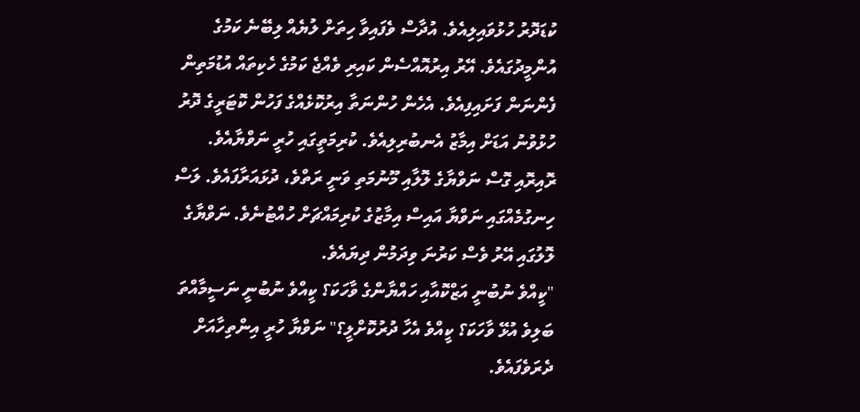ކުޑަދޮރު ހުޅުވައިލިއެވެ. އުދާސް ވެފައިވާ ހިތަށް ލުޔެއް ލިބޭނެ ކަމުގެ އުންމީދުގައެވެ. އޭރު އިރުއޮއްސެން ކައިރި ވެއްޖެ ކަމުގެ ހެކިތައް އުޑުމަތިން ފެންނަން ފަށައިފިއެވެ. އެހެން ހުންނަތާ އިރުކޮޅެއްގެ ފަހުން ކޮޓަރީގެ ދޮރު ހުޅުވުނު އަޑަށް އިމާޒު އެނބުރިލިއެވެ. ކުރިމަތީގައި ހުރީ ނަވްޔާއެވެ. ރޮއިރޮއި ގޮސް ނަވްޔާގެ ލޮލާއި މޫނުމަތި ވަނީ ރަތްވެ، ދުޅައަރާފައެވެ. ލަސް ހިނގުމެއްގައި ނަވްޔާ އައިސް އިމާޒުގެ ކުރިމައްޗަށް ހުއްޓުނެވެ. ނަވްޔާގެ ލޮލުގައި އޭރު ވެސް ކަރުނަ ވިދަމުން ދިޔައެވެ.
"ކީއްވެ ނުބުނީ އަޒްކޮއާއި ހައްޔާންގެ ވާހަކަ؟ ކީއްވެ ނުބުނީ ނަސީމާއްތަ ބަލިވެ އުޅޭ ވާހަކަ؟ ކީއްވެ އެހާ ދުރުކޮށްލީ؟" ނަވްޔާ ހުރީ އިންތިހާއަށް ދެރަވެފައެވެ.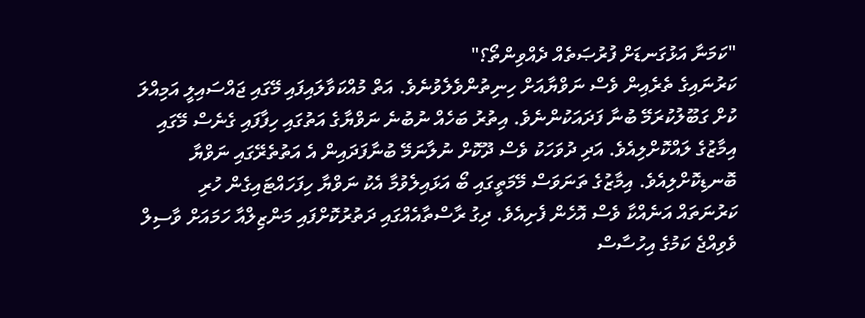"ކަމަނާ އަޅުގަނޑަށް ފުރުޞަތެއް ދެއްވިންތޯ؟"
ކަރުނައިގެ ތެރެއިން ވެސް ނަވްޔާއަށް ހިނިތުންވެލެވުނެވެ. އަތް މުއްކަވާލައިފައި މޭގައި ޖައްސައިލީ އަމިއްލަ ކުށް ގަބޫލުކުރަމޭ ބުނާ ފަދައަކުންނެވެ. އިތުރު ބަހެއް ނުބުނެ ނަވްޔާގެ އަތުގައި ހިފާފައި ގެނެސް މޭގައި އިމާޒުގެ ލައްކޮށްލިއެވެ. އަދި ދުވަހަކު ވެސް ދޫކޮށް ނުލާނަމޭ ބުނާފަދައިން އެ އަތުތެރޭގައި ނަވްޔާ ބޮނޑިކޮށްލިއެވެ. އިމާޒުގެ ތަނަވަސް މޭމަތީގައި ބޯ އަޅައިލެވުމާ އެކު ނަވްޔާ ހިފަހައްޓައިގެން ހުރި ކަރުނަތައް އަނެއްކާ ވެސް އޮހެން ފެށިއެވެ. ދިގު ރާސްތާއެއްގައި ދަތުރުކޮށްފައި މަންޒިލްއާ ހަމައަށް ވާސިލް ވެވިއްޖެ ކަމުގެ އިހުސާސް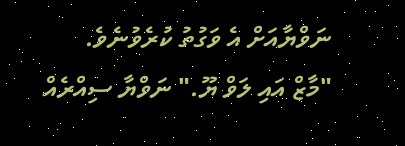ނަވްޔާއަށް އެ ވަގުތު ކުރެވުނެވެ.
"މާޒް އައި ލަވް ޔޫ." ނަވްޔާ ސިއްރެއް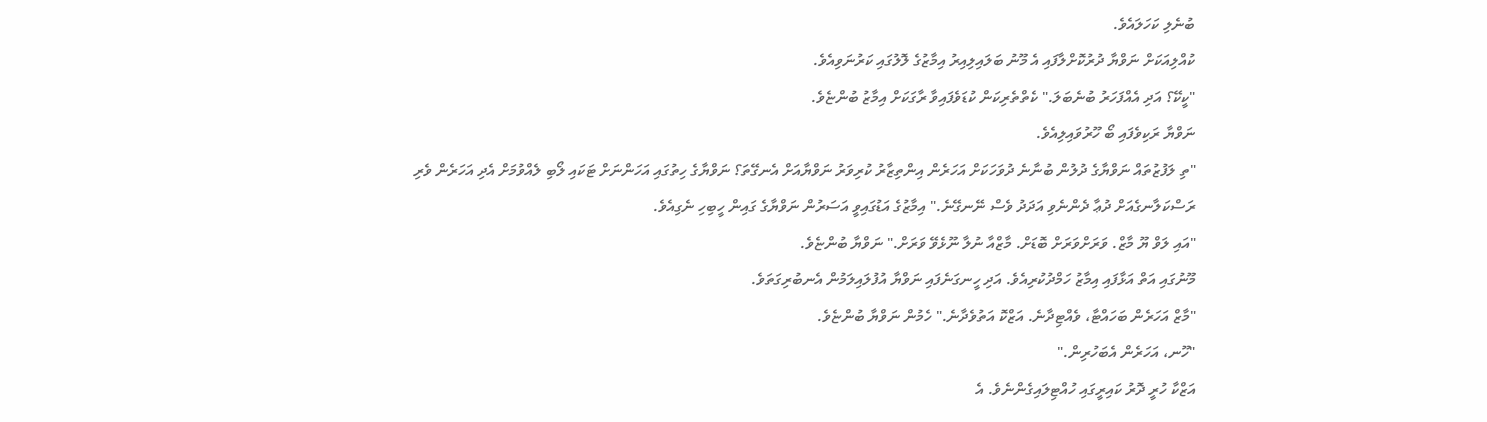ބުނެލި ކަހަލައެވެ.
ކުއްލިއަކަށް ނަވްޔާ ދުރުކޮށްލާފައި އެ މޫނު ބަލައިލިއިރު އިމާޒުގެ ލޮލުގައި ކަރުނަވިއެވެ.
"ކީކޭ؟ އަދި އެއްފަހަރު ބުނެބަލަ." ކެތްތެރިކަން ކުޑަވެފައިވާ ރާގަކަށް އިމާޒު ބުންޏެވެ.
ނަވްޔާ ރަކިވެފައި ބޯ ހޫރުވައިލިއެވެ.
"ތި ލަފުޒުތައް ނަވްޔާގެ ދުލުން ބުނާނެ ދުވަހަކަށް އަހަރެން އިންތިޒާރު ކުރިވަރު ނަވްޔާއަށް އެނގޭތަ؟ ނަވްޔާގެ ހިތުގައި އަހަންނަށް ޓަކައި ލޯބި ލެއްވުމަށް އެދި އަހަރެން ވެރި ރަސްކަލާނގެއަށް ދުޢާ ދެންނެވި އަދަދު ވެސް ނޭނގޭނެ." އިމާޒުގެ އަޑުގައިވީ އަސަރުން ނަވްޔާގެ ގައިން ހީބިހި ނެގިއެވެ.
"އައި ލަވް ޔޫ މާޒް. ވަރަށްވަރަށް ބޮޑަށް. މާޒްއާ ނުލާ ނޫޅެވޭ ވަރަށް." ނަވްޔާ ބުންޏެވެ.
މޫނުގައި އަތް އަޅާފައި އިމާޒު ހަމްދުކުރިއެވެ. އަދި ހީނގަނެފައި ނަވްޔާ އުފުލައިލަމުން އެނބުރިގަތަވެ.
"މާޒް އަހަރެން ބަހައްޓާ، ވެއްޓިދާނެ. އަޒްކޮ އަތުވެދާނެ." ހެމުން ނަވްޔާ ބުންޏެވެ.
"ހޫނ، އަހަރެން އެބަހުރިން."
އަޒްކާ ހުރީ ދޮރު ކައިރީގައި ހުއްޓިލައިގެންނެވެ. އެ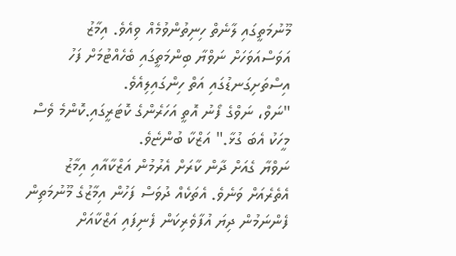މޫނުމަތީގައި ލާނެތް ހިނިތުންވުމެއް ވިއެވެ. އިމާޒު އަވަސްއަވަހަށް ނަވްޔާ ބިންމަތީގައި ބެހެއްޓުމަށް ފަހު އިސްތަށިގަނޑުގައި އަތް ހިންގައިލިއެވެ.
"ނަވް، ނަވްގެ ފޯނު އޮތީ އަހަރެންގެ ކޮޓަރީގައި.ކޮންމެ ވެސް މީހަކު އެބަ ގުޅާ." އަޒްކާ ބުންޏެވެ.
ނަވްޔާ ގެއަށް ދާން ކާރަށް އެރުމުން އަޒްކާއާއި އިމާޒު އެތެރެއަށް ވަނެވެ. އެތަކެއް ދުވަސް ފަހުން އިމާޒުގެ މޫނުމަތިން ފެންނަމުން ދިޔަ އުފާވެރިކަން ފެނިފައި އަޒްކާއަށް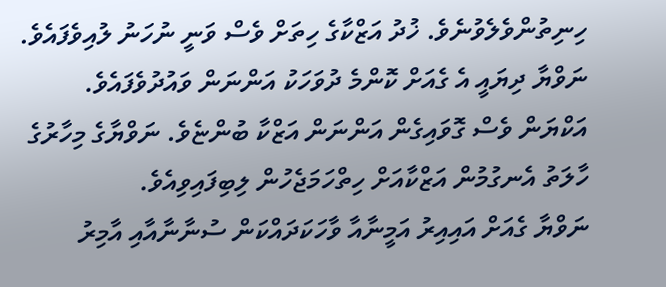ހިނިތުންވެލެވުނެވެ. ޚުދު އަޒްކާގެ ހިތަށް ވެސް ވަނީ ނުހަނު ލުއިވެފައެވެ. ނަވްޔާ ދިޔައީ އެ ގެއަށް ކޮންމެ ދުވަހަކު އަންނަން ވައުދުވެފައެވެ. އަކްޔަން ވެސް ގޮވައިގެން އަންނަން އަޒްކާ ބުންޏެވެ. ނަވްޔާގެ މިހާރުގެ ހާލަތު އެނގުމުން އަޒްކާއަށް ހިތްހަމަޖެހުން ލިބިފައިވިއެވެ.
ނަވްޔާ ގެއަށް އައިއިރު އަމީނާއާ ވާހަކަދައްކަން ސުނާނާއާއި އާމިރު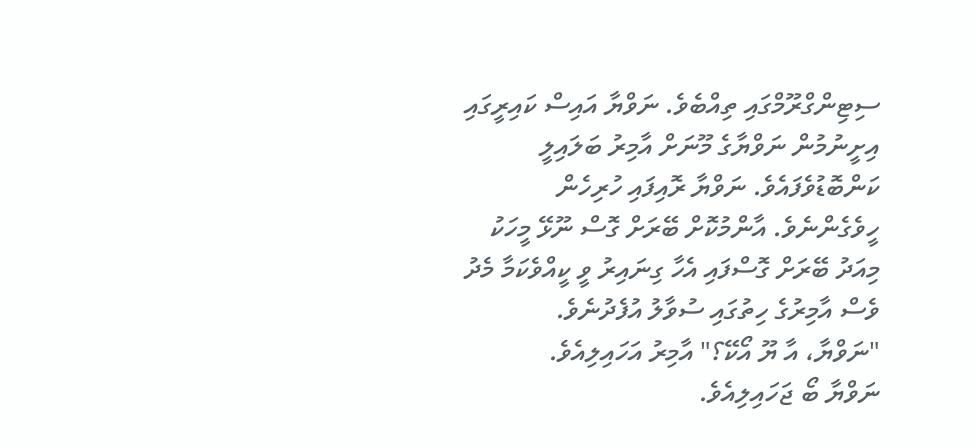ސިޓިންގްރޫމްގައި ތިއްބެވެ. ނަވްޔާ އައިސް ކައިރީގައި އިށީނުމުން ނަވްޔާގެ މޫނަށް އާމިރު ބަލައިލީ ކަންބޮޑުވެފައެވެ. ނަވްޔާ ރޮއިފައި ހުރިހެން ހީވެގެންނެވެ. އާންމުކޮށް ބޭރަށް ގޮސް ނޫޅޭ މީހަކު މިއަދު ބޭރަށް ގޮސްފައި އެހާ ގިނައިރު ވީ ކީއްވެކަމާ މެދު ވެސް އާމިރުގެ ހިތުގައި ސުވާލު އުފެދުނެވެ.
"ނަވްޔާ، އާ ޔޫ އޯކޭ؟" އާމިރު އަހައިލިއެވެ.
ނަވްޔާ ބޯ ޖަހައިލިއެވެ.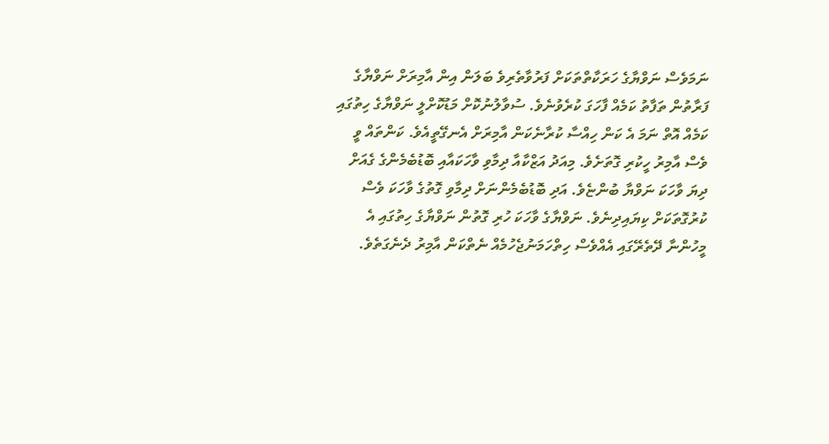ނަމަވެސް ނަވްޔާގެ ހަރަކާތްތަކަށް ފަރުވާތެރިވެ ބަލަން އިން އާމިރަށް ނަވްޔާގެ ފަރާތުން ތަފާތު ކަމެއް ފާހަގަ ކުރެވުނެވެ. ސުވާލުނުކޮށް މަޑުކޮށްލީ ނަވްޔާގެ ހިތުގައި ކަމެއް އޮތް ނަމަ އެ ކަން ހިއްސާ ކުރާނެކަން އާމިރަށް އެނގޭތީއެވެ. ކަންތައް ވީ ވެސް އާމިރު ހީކުރި ގޮތަށެވެ. މިއަދު އަޒްކާއާ ދިމާވި ވާހަކައާއި ބޮޑުބެމެންގެ ގެއަށް ދިޔަ ވާހަކަ ނަވްޔާ ބުންޏެވެ. އަދި ބޮޑުބެމެންނަށް ދިމާވި ގޮތުގެ ވާހަކަ ވެސް ކުރުގޮތަކަށް ކިޔައިދިނެވެ. ނަވްޔާގެ ވާހަކަ ހުރި ގޮތުން ނަވްޔާގެ ހިތުގައި އެ މީހުންނާ ދޭތެރޭގައި އެއްވެސް ހިތްހަމަނުޖެހުމެއް ނެތްކަން އާމިރު ދެނެގަތެވެ.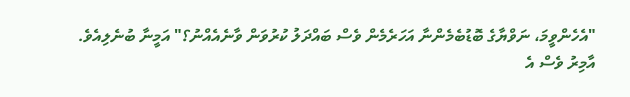"އެހެންވީމަ، ނަވްޔާގެ ބޮޑުބެމެންނާ އަހަރެމެން ވެސް ބައްދަލު ކުރުވަން ވާނެއެއްނު؟" އަމީނާ ބުނެލިއެވެ.
އާމިރު ވެސް އެ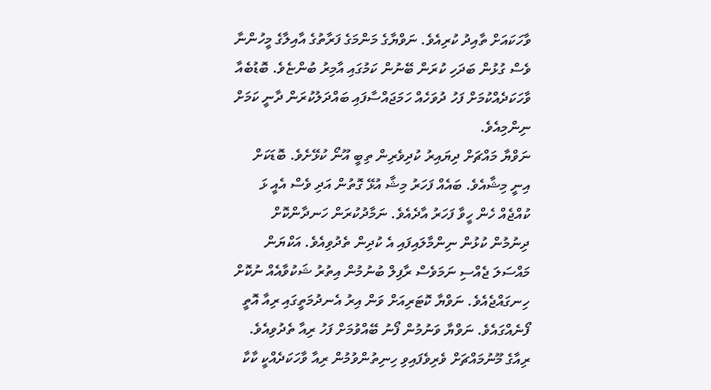ވާހަކައަށް ތާއިދު ކުރިއެވެ. ނަވްޔާގެ މަންމަގެ ފަރާތުގެ އާއިލާގެ މީހުންނާ ވެސް ގުޅުން ބަދަހި ކުރަން ބޭނުން ކަމުގައި އާމިރު ބުންޏެވެ. ބޮޑުބެއާ ވާހަކަދެއްކުމަށް ފަހު ދުވަހެއް ހަމަޖައްސާފައި ބައްދަލުކުރަން ދާނީ ކަމަށް ނިންމިއެވެ.
ނަވްޔާ މައްޗަށް ދިޔައިރު ކުދިވެރިން ތިބީ އޫނޯ ކުޅޭށެވެ. ބޮޑަކަށް އިނީ މިޝާއެވެ. ބައެއް ފަހަރު މިޝާ އުޅޭ ގޮތުން އަދި ވެސް އެއީ ޅަ ކުއްޖެއް ހެން ހީވާ ފަހަރު އާދެއެވެ. ނަމާދުކުރަން ހަނދާންކޮށް ދިނުމުން ކުޅުން ނިންމާލައިފައި އެ ކުދިން ތެދުވިއެވެ. އަކްޔަން މައްސަލަ ޖެއްސި ނަމަވެސް ރާފިލް ބުނުމުން އިތުރު ޝަކުވާއެއް ނުކޮށް ހިނގައްޖެއެވެ. ނަވްޔާ ކޮޓަރިއަށް ވަން އިރު އެނދުމަތީގައި ރިއާ އޮތީ ފޯނެއްގައެވެ. ނަވްޔާ ވަނުމުން ފޯނު ބޭއްވުމަށް ފަހު ރިއާ ތެދުވިއެވެ. ރިއާގެ މޫނުމައްޗަށް ވެރިވެފައިވި ހިނިތުންވުމުން ރިއާ ވާހަކަދެއްކީ ކާކާ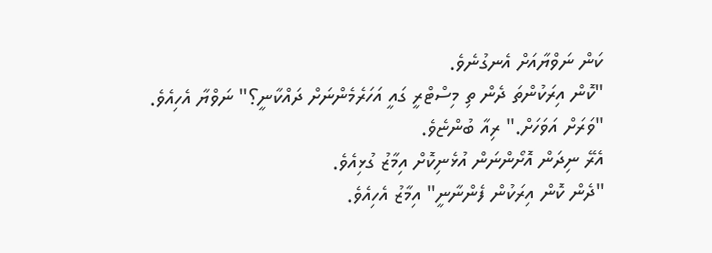ކަން ނަވްޔާއަށް އެނގުނެވެ.
"ކޮން އިރަކުންތަ ދެން ތި މިސްޓްރީ ގައީ އަހަރެމެންނަށް ދައްކާނީ؟" ނަވްޔާ އެހިއެވެ.
"ވަރަށް އަވަހަށް." ރިއާ ބުންޏެވެ.
އެރޭ ނިދަން އޮށޯންނަން އުޅެނިކޮށް އިމާޒު ގުޅިއެވެ.
"ދެން ކޮން އިރަކުން ފެންނާނީ" އިމާޒު އެހިއެވެ.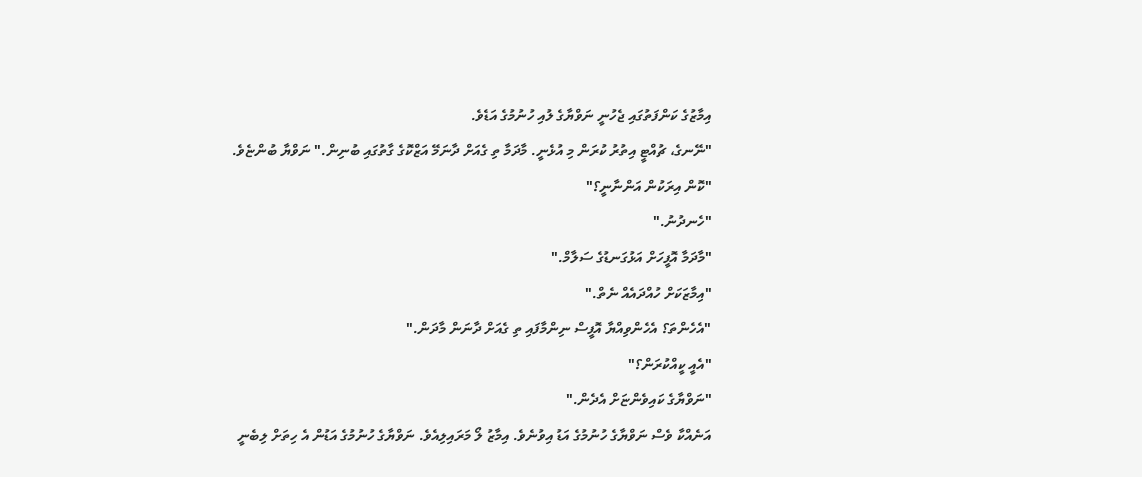އިމާޒުގެ ކަންފަތުގައި ޖެހުނީ ނަވްޔާގެ ލުއި ހުނުމުގެ އަޑެވެ.
"ނޭނގެ، ޗުއްޓީ އިތުރު ކުރަން މި އުޅެނީ. މާދަމާ ތި ގެއަށް ދާނަމޭ އަޒްކޮގެ ގާތުގައި ބުނިން." ނަވްޔާ ބުންޏެވެ.
"ކޮން އިރަކުން އަންނާނީ؟"
"ހެނދުނު."
"މާދަމާ އޮފީހަށް އަޅުގަނޑުގެ ސަލާމް."
"އިމާޒަކަށް ހުއްދައެއް ނެތް."
"އެހެންތަ؟ އެހެންވިއްޔާ އޮފީސް ނިންމާފައި ތި ގެއަށް ދާނަން މާދަން."
"އެއީ ކީއްކުރަން؟"
"ނަވްޔާގެ ކައިވެންޏަށް އެދެން."
އަނެއްކާ ވެސް ނަވްޔާގެ ހުނުމުގެ އަޑު އިވުނެވެ. އިމާޒު ލޯ މަރައިލިއެވެ. ނަވްޔާގެ ހުނުމުގެ އަޑުން އެ ހިތަށް ލިބެނީ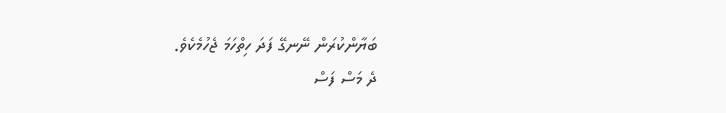ބަޔާންކުރަން ނޭނގޭ ފަދަ ހިތްހަމަ ޖެހުމެކެވެ.
ދެ މަސް ފަސް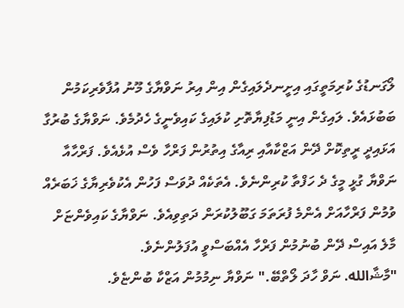ލޯގަނޑުގެ ކުރިމަތީގައި އިށީނދެލައިގެން އިން އިރު ނަވްޔާގެ މޫނު އުފާވެރިކަމުން ބަބުޅައެވެ. ލައިގެން އިނީ މަޑުފިޔާތޮށި ކުލައިގެ ކައިވެނީގެ ހެދުމެވެ. ނަވްޔާގެ ބުރުގާ އަޅައިދީ ރީތިކޮށް ދޭން އަޒްކާއާއި ރިއާގެ އިތުރުން ފަރްހާ ވެސް އުޅެއެވެ. ފަރްހާއާ ނަވްޔާ ގުޅީ މީގެ ދެ ހަފްތާ ކުރިންނެވެ. އެތަކެއް ދުވަސް ފަހުން އެކުވެރިޔާގެ ޚަބަރެއް ވުމުން ފަރްހާއަށް އެންމެ ފުރަތަމަ ގަބޫލުކުރަން ދަތިވިއެވެ. ނަވްޔާގެ ކައިވެންޏަށް މާލެ އައިސް ދޭން ބުނުމުން ފަރްހާ އެއްބަސްވީ އުފަލުންނެވެ.
"މާޝާالله. ނަވް ހާދަ ލޯތްބޭ." ނަވްޔާ ނިމުމުން އަޒްކާ ބުންޏެވެ.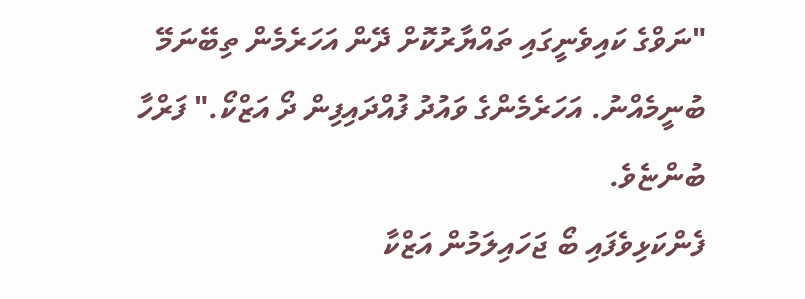"ނަވްގެ ކައިވެނީގައި ތައްޔާރުކޮށް ދޭން އަހަރެމެން ތިބޭނަމޭ ބުނީމެއްނު. އަހަރެމެންގެ ވައުދު ފުއްދައިފިން ދޯ އަޒްކޯ." ފަރްހާ ބުންޏެވެ.
ފެންކަޅިވެފައި ބޯ ޖަހައިލަމުން އަޒްކާ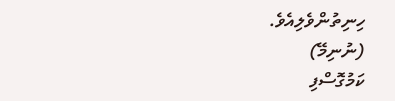ހިނިތުންވެލިއެވެ.
(ނުނިމޭ)
ކަމުގޮސްފި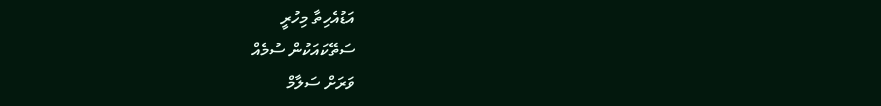އަޑުއެހިތާ މިހުރީ
ސަތޭކައަކުން ސުމެއް
ވަރަށް ސަލާމް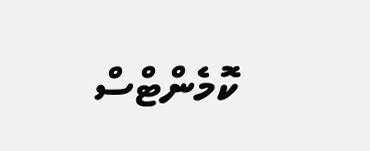ކޮމެންޓްސް